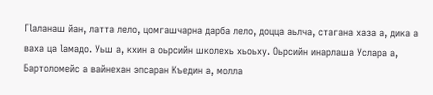Гӏаланаш йан, латта лело, цомгашчарна дарба лело, доцца аьлча, стагана хаза а, дика а ваха ца ӏамадо. Уьш а, кхин а оьрсийн школехь хьоьху. Оьрсийн инарлаша Услара а, Бартоломейс а вайнехан эпсаран Къедин а, молла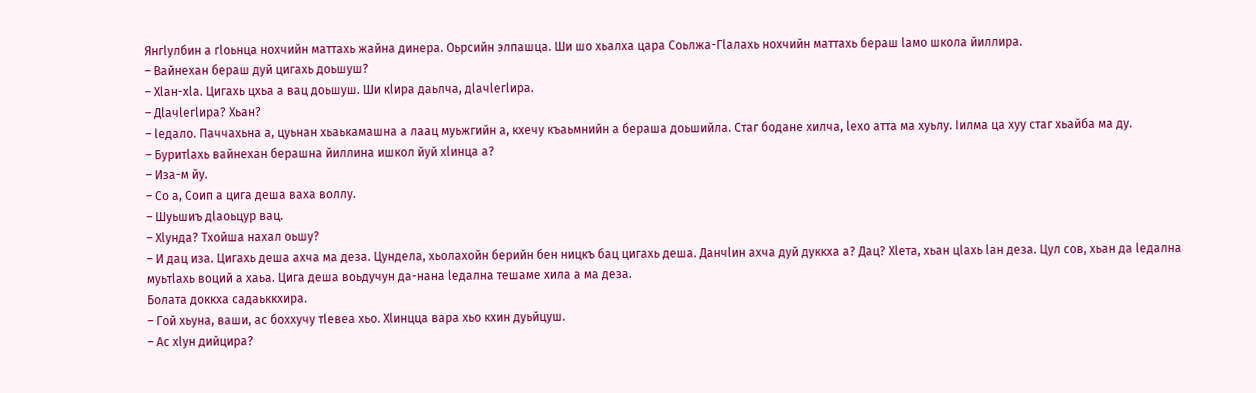Янгӏулбин а гӏоьнца нохчийн маттахь жайна динера. Оьрсийн элпашца. Ши шо хьалха цара Соьлжа-Гӏалахь нохчийн маттахь бераш ӏамо школа йиллира.
– Вайнехан бераш дуй цигахь доьшуш?
– Хӏан-хӏа. Цигахь цхьа а вац доьшуш. Ши кӏира даьлча, дӏачӏегӏира.
– Дӏачӏегӏира? Хьан?
– ӏедало. Паччахьна а, цуьнан хьаькамашна а лаац муьжгийн а, кхечу къаьмнийн а бераша доьшийла. Стаг бодане хилча, ӏехо атта ма хуьлу. Ӏилма ца хуу стаг хьайба ма ду.
– Буритӏахь вайнехан берашна йиллина ишкол йуй хӏинца а?
– Иза-м йу.
– Со а, Соип а цига деша ваха воллу.
– Шуьшиъ дӏаоьцур вац.
– Хӏунда? Тхойша нахал оьшу?
– И дац иза. Цигахь деша ахча ма деза. Цундела, хьолахойн берийн бен ницкъ бац цигахь деша. Данчӏин ахча дуй дуккха а? Дац? Хӏета, хьан цӏахь ӏан деза. Цул сов, хьан да ӏедална муьтӏахь воций а хаьа. Цига деша воьдучун да-нана ӏедална тешаме хила а ма деза.
Болата доккха садаьккхира.
– Гой хьуна, ваши, ас боххучу тӏевеа хьо. Хӏинцца вара хьо кхин дуьйцуш.
– Ас хӏун дийцира?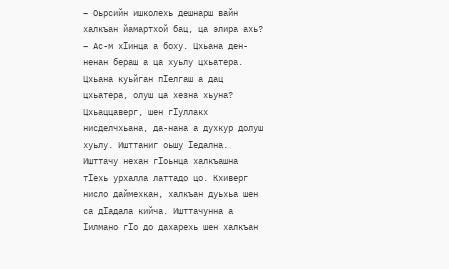– Оьрсийн ишколехь дешнарш вайн халкъан йамартхой бац, ца элира ахь?
– Ас-м хӏинца а боху. Цхьана ден-ненан бераш а ца хуьлу цхьатера. Цхьана куьйган пӏелгаш а дац цхьатера, олуш ца хезна хьуна? Цхьаццаверг, шен гӏуллакх нисделчхьана, да-нана а духкур долуш хуьлу. Ишттаниг оьшу ӏедална. Ишттачу нехан гӏоьнца халкъашна тӏехь урхалла латтадо цо. Кхиверг нисло даймехкан, халкъан дуьхьа шен са дӏадала кийча. Ишттачунна а ӏилмано гӏо до дахарехь шен халкъан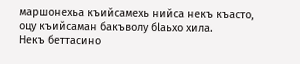маршонехьа къийсамехь нийса некъ къасто, оцу къийсаман бакъволу бӏаьхо хила.
Некъ беттасино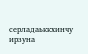серладаьккхинчу ирзуна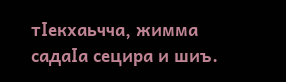тӏекхаьчча, жимма садаӏа сецира и шиъ.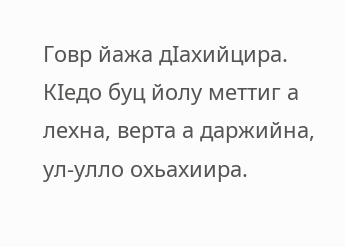Говр йажа дӏахийцира. Кӏедо буц йолу меттиг а лехна, верта а даржийна, ул-улло охьахиира.